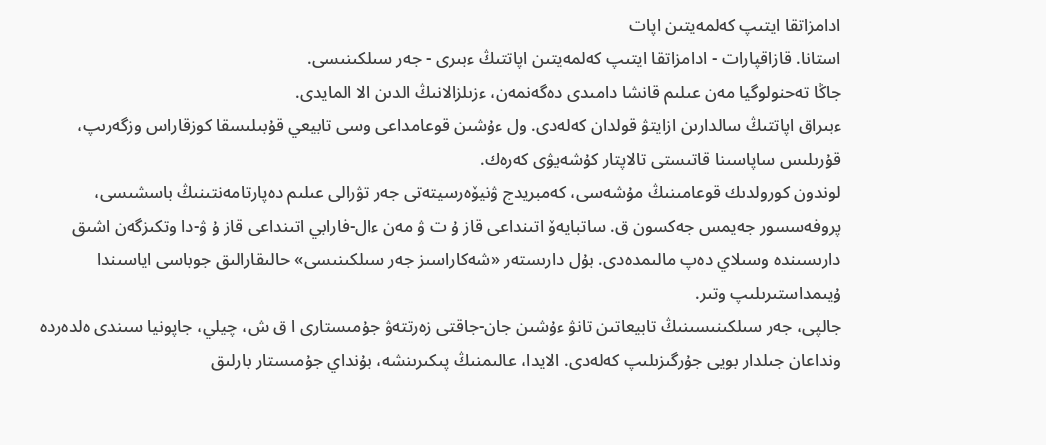ادامزاتقا ايتىپ كەلمەيتىن اپات
استانا. قازاقپارات - ادامزاتقا ايتىپ كەلمەيتىن اپاتتىڭ ءبىرى - جەر سىلكىنىسى.
جاڭا تەحنولوگيا مەن عىلىم قانشا دامىدى دەگەنمەن، ءزىلزالانىڭ الدىن الا المايدى.
ءبىراق اپاتتىڭ سالدارىن ازايتۋ قولدان كەلەدى. ول ءۇشىن قوعامداعى وسى تابيعي قۇبىلىسقا كوزقاراس وزگەرىپ، قۇرىلىس ساپاسىنا قاتىستى تالاپتار كۇشەيۋى كەرەك.
لوندون كورولدىك قوعامىنىڭ مۇشەسى، كەمبريدج ۋنيۆەرسيتەتى جەر تۋرالى عىلىم دەپارتامەنتىنىڭ باسشىسى، پروفەسسور جەيمس جەكسون ق. ساتبايەۆ اتىنداعى قاز ۇ ت ۋ مەن ءال-فارابي اتىنداعى قاز ۇ ۋ-دا وتكىزگەن اشىق دارىسىندە وسىلاي دەپ مالىمدەدى. بۇل دارىستەر «شەكاراسىز جەر سىلكىنىسى» حالىقارالىق جوباسى اياسىندا ۇيىمداستىرىلىپ وتىر.
جالپى، جەر سىلكىنىسىنىڭ تابيعاتىن تانۋ ءۇشىن جان-جاقتى زەرتتەۋ جۇمىستارى ا ق ش، چيلي، جاپونيا سىندى ەلدەردە ونداعان جىلدار بويى جۇرگىزىلىپ كەلەدى. الايدا، عالىمنىڭ پىكىرىنشە، بۇنداي جۇمىستار بارلىق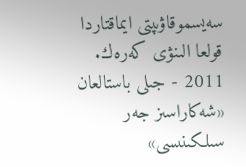سەيسموقاۋىپتى ايماقتاردا قولعا الىنۋى كەرەك.
2011 - جىلى باستالعان «شەكاراسىز جەر سىلكىنىسى»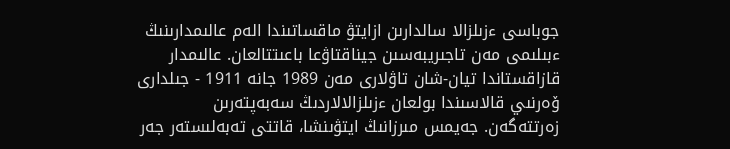جوباسى ءزىلزالا سالدارىن ازايتۋ ماقساتىندا الەم عالىمدارىنىڭ ءبىلىمى مەن تاجىريبەسىن جيناقتاۋعا باعىتتالعان. عالىمدار قازاقستاندا تيان-شان تاۋلارى مەن 1989 جانە 1911 - جىلدارى ۆەرنىي قالاسىندا بولعان ءزىلزالالاردىڭ سەبەپتەرىن زەرتتەگەن. جەيمس مىرزانىڭ ايتۋىنشا، قاتتى تەبەلىستەر جەر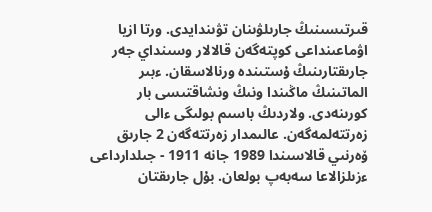قىرتىسىنىڭ جارىلۋىنان تۋىندايدى. ورتا ازيا اۋماعىنداعى كوپتەگەن قالالار وسىنداي جەر جارىقتارىنىڭ ۇستىندە ورنالاسقان. ءبىر الماتىنىڭ ماڭىندا ونىڭ ونشاقتىسى بار كورىنەدى. ولاردىڭ باسىم بولىگى ءالى زەرتتەلمەگەن. عالىمدار زەرتتەگەن 2 جارىق ۆەرنىي قالاسىندا 1989 جانە 1911 - جىلدارداعى ءزىلزالاعا سەبەپ بولعان. بۇل جارىقتان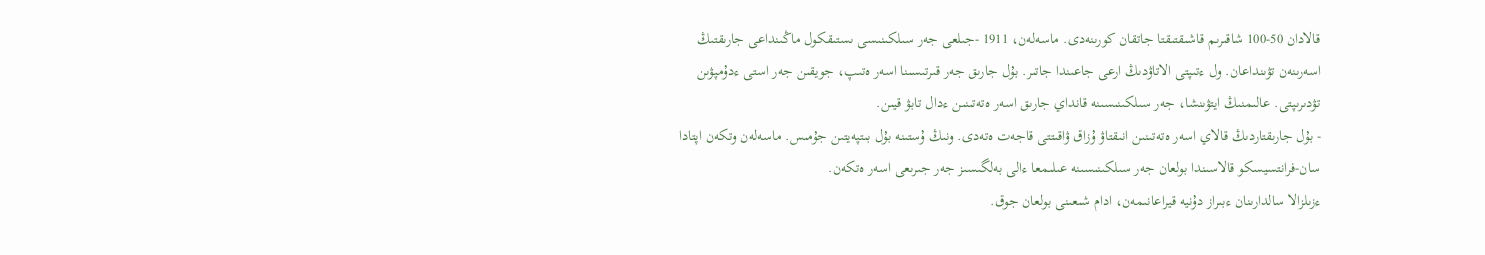قالادان 50-100 شاقىرىم قاشىقتىقتا جاتقان كورىنەدى. ماسەلەن، 1911 -جىلعى جەر سىلكىنىسى ىستىقكول ماڭىنداعى جارىقتىڭ اسەرىنەن تۋىنداعان. ول ءتىپتى الاتاۋدىڭ ارعى جاعىندا جاتىر. بۇل جارىق جەر قىرتىسىنا اسەر ەتىپ، جويقىن جەر استى ءدۇمپۋىن تۋدىرىپتى. عالىمنىڭ ايتۋىنشا، جەر سىلكىنىسىنە قانداي جارىق اسەر ەتەتىنىن ءدال تابۋ قيىن.
- بۇل جارىقتاردىڭ قالاي اسەر ەتەتىنىن انىقتاۋ ۇزاق ۋاقىتتى قاجەت ەتەدى. ونىڭ ۇستىنە بۇل بىتپەيتىن جۇمىس. ماسەلەن وتكەن اپتادا سان-فرانتسيسكو قالاسىندا بولعان جەر سىلكىنىسىنە عىلىمعا ءالى بەلگىسىز جەر جىرىعى اسەر ەتكەن.
ءزىلزالا سالدارىنان ءبىراز دۇنيە قيراعانىمەن، ادام شىعىنى بولعان جوق.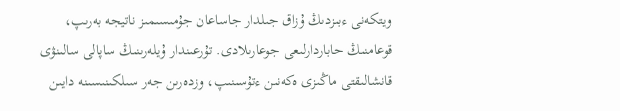ويتكەنى ءبىزدىڭ ۇزاق جىلدار جاساعان جۇمىسىمىز ناتيجە بەرىپ، قوعامنىڭ حاباردارلىعى جوعارىلادى. تۇرعىندار ۇيلەرىنىڭ ساپالى سالىنۋى قانشالىقتى ماڭىزى ەكەنىن ءتۇسىنىپ، وزدەرىن جەر سىلكىنىسىنە دايىن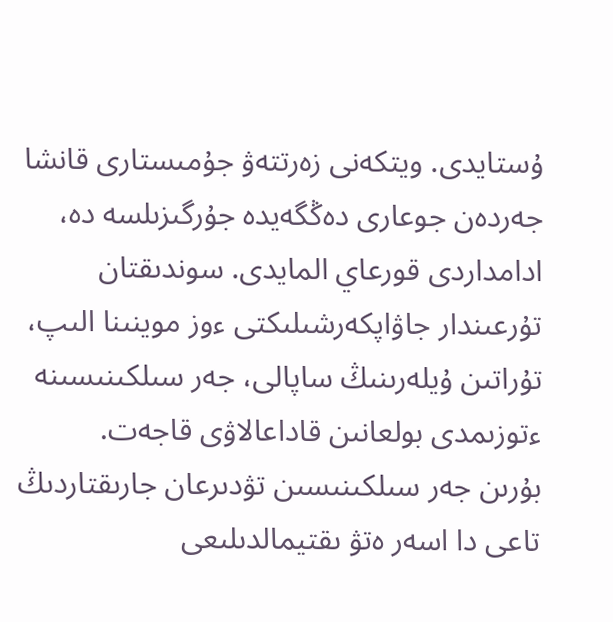ۇستايدى. ويتكەنى زەرتتەۋ جۇمىستارى قانشا جەردەن جوعارى دەڭگەيدە جۇرگىزىلسە دە، ادامداردى قورعاي المايدى. سوندىقتان تۇرعىندار جاۋاپكەرشىلىكتى ءوز موينىنا الىپ، تۇراتىن ۇيلەرىنىڭ ساپالى، جەر سىلكىنىسىنە ءتوزىمدى بولعانىن قاداعالاۋى قاجەت.
بۇرىن جەر سىلكىنىسىن تۋدىرعان جارىقتاردىڭ تاعى دا اسەر ەتۋ ىقتيمالدىلىعى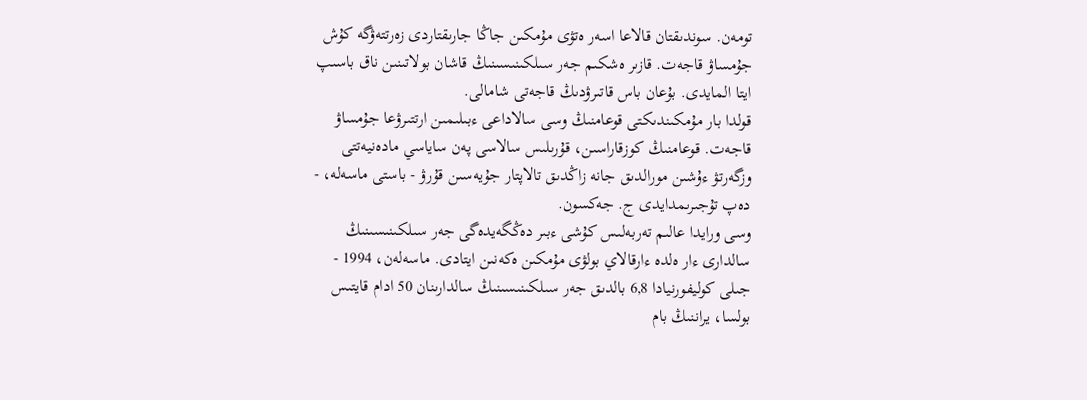تومەن. سوندىقتان قالاعا اسەر ەتۋى مۇمكىن جاڭا جارىقتاردى زەرتتەۋگە كۇش جۇمساۋ قاجەت. قازىر ەشكىم جەر سىلكىنىسىنىڭ قاشان بولاتىنىن ناق باسىپ ايتا المايدى. بۇعان باس قاتىرۋدىڭ قاجەتى شامالى.
قولدا بار مۇمكىندىكتى قوعامنىڭ وسى سالاداعى ءبىلىمىن ارتتىرۋعا جۇمساۋ قاجەت. قوعامنىڭ كوزقاراسىن، قۇرىلىس سالاسى پەن ساياسي مادەنيەتتى وزگەرتۋ ءۇشىن مورالدىق جانە زاڭدىق تالاپتار جۇيەسىن قۇرۋ - باستى ماسەلە، - دەپ تۇجىرىمدايدى ج. جەكسون.
وسى ورايدا عالىم تەربەلىس كۇشى ءبىر دەڭگەيدەگى جەر سىلكىنىسىنىڭ سالدارى ءار ەلدە ءارقالاي بولۋى مۇمكىن ەكەنىن ايتادى. ماسەلەن، 1994 - جىلى كوليفورنيادا 6,8 بالدىق جەر سىلكىنىسىنىڭ سالدارىنان 50 ادام قايتىس بولسا، يراننىڭ بام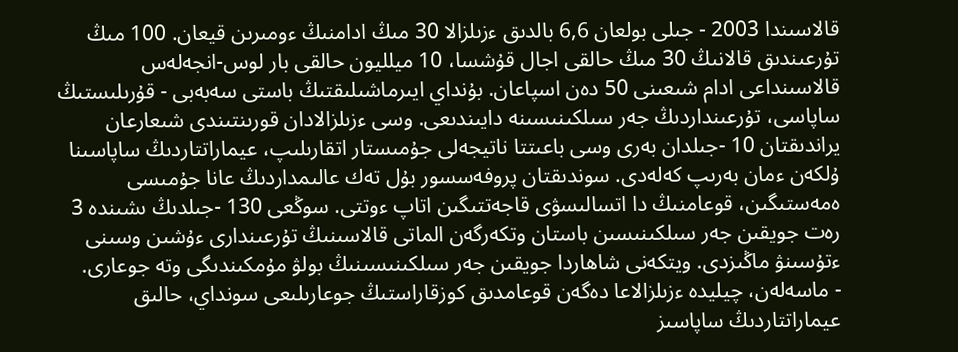قالاسىندا 2003 - جىلى بولعان 6,6 بالدىق ءزىلزالا 30 مىڭ ادامنىڭ ءومىرىن قيعان. 100 مىڭ تۇرعىندىق قالانىڭ 30 مىڭ حالقى اجال قۇشسا، 10 ميلليون حالقى بار لوس-انجەلەس قالاسىنداعى ادام شىعىنى 50 دەن اسپاعان. بۇنداي ايىرماشىلىقتىڭ باستى سەبەبى - قۇرىلىستىڭ ساپاسى، تۇرعىنداردىڭ جەر سىلكىنىسىنە دايىندىعى. وسى ءزىلزالادان قورىنتىندى شىعارعان يراندىقتان 10 -جىلدان بەرى وسى باعىتتا ناتيجەلى جۇمىستار اتقارىلىپ، عيماراتتاردىڭ ساپاسىنا ۇلكەن ءمان بەرىپ كەلەدى. سوندىقتان پروفەسسور بۇل تەك عالىمداردىڭ عانا جۇمىسى ەمەستىگىن، قوعامنىڭ دا اتسالىسۋى قاجەتتىگىن اتاپ ءوتتى. سوڭعى 130 -جىلدىڭ ىشىندە 3 رەت جويقىن جەر سىلكىنىسىن باستان وتكەرگەن الماتى قالاسىنىڭ تۇرعىندارى ءۇشىن وسىنى ءتۇسىنۋ ماڭىزدى. ويتكەنى شاھاردا جويقىن جەر سىلكىنىسىنىڭ بولۋ مۇمكىندىگى وتە جوعارى.
- ماسەلەن، چيليدە ءزىلزالاعا دەگەن قوعامدىق كوزقاراستىڭ جوعارىلىعى سونداي، حالىق عيماراتتاردىڭ ساپاسىز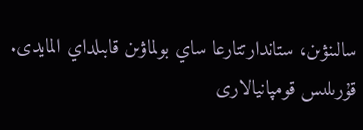سالىنۋىن، ستاندارتتارعا ساي بولماۋىن قابىلداي المايدى. قۇرىلىس قومپانيالارى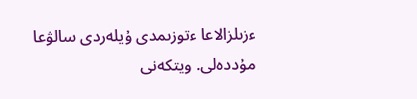ءزىلزالاعا ءتوزىمدى ۇيلەردى سالۋعا مۇددەلى. ويتكەنى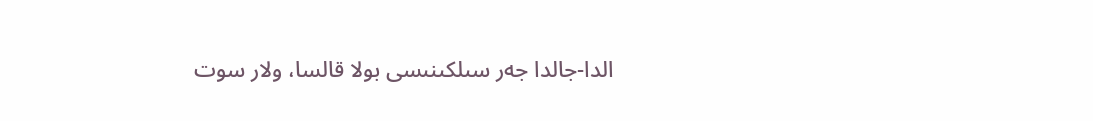الدا-جالدا جەر سىلكىنىسى بولا قالسا، ولار سوت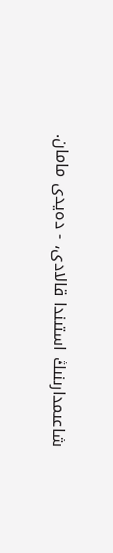شاعىمدارىنىڭ استىندا قالادى، - دەيدى مامان.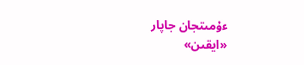ءۇمىتجان جاپار
«ايقىن»